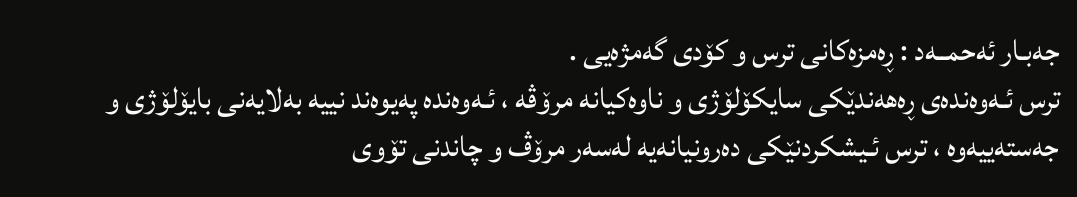جەبـار ئەحمــەد : ڕەمزەکانی ترس و کۆدی گەمژەیی .
ترس ئـەوەندەی ڕەھەندێکی سایکۆلۆژی و ناوەکیانە مرۆڤە ، ئـەوەندە پەیوەند نییە بەلایەنی بایۆلۆژی و جەستەییەوە ، ترس ئـیشکردنێکی دەرونیانەیە لەسەر مرۆڤ و چاندنی تۆوی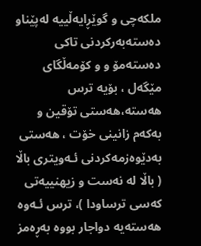ملکەچی و گوێڕایەڵییە لەپێناو دەستەبەرکردنی تاکی دەستەمۆ و و کۆمەڵگای مێگەل ، بۆیە ترس ھەستە،ھەستی تۆقین و بەکەم زانینی خۆت ، ھەستی بەدێوەزمەکردنی ئـەویتری باڵا ( باڵا لە نەست و زیهنییەتی کەسی ترساودا )، ترس ئـەوە ھەستەیە دواجار بووە بەڕەمز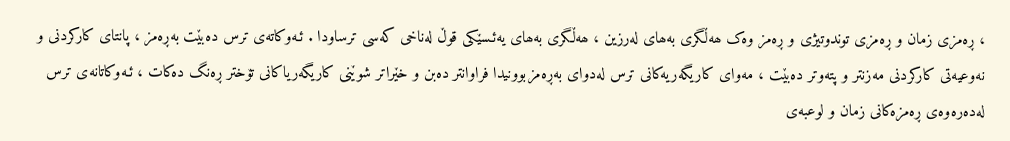، ڕەمزی زمان و ڕەمزی توندوتیژی و ڕەمز وەک ھەڵگری بەھای لەرزین ، ھەڵگری بەھای یەئـسێکی قوڵ لەناخی کەسی ترساودا . ئـەوکاتەی ترس دەبێت بەڕەمز ، پانتای کارکردنی و نەوعیەتی کارکردنی مەزنتر و پتەوتر دەبێت ، مەوای کاریگەریەکانی ترس لەدوای بەڕەمزبوونیدا فراوانتر دەبن و خێراتر شوێنی کاریگەریاکانی تۆختر ڕەنگ دەکات ، ئـەوکاتانەی ترس لەدەرەوەی ڕەمزەکانی زمان و لوعبەی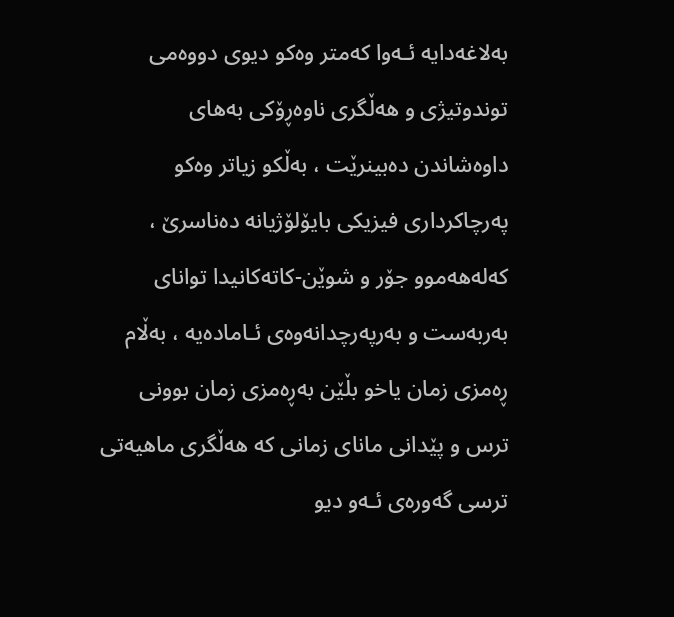بەلاغەدایە ئـەوا کەمتر وەکو دیوی دووەمی توندوتیژی و ھەڵگری ناوەڕۆکی بەھای داوەشاندن دەبینرێت ، بەڵکو زیاتر وەکو پەرچاکرداری فیزیکی بایۆلۆژیانە دەناسرێ ، کەلەھەموو جۆر و شوێن-کاتەکانیدا توانای بەربەست و بەرپەرچدانەوەی ئـامادەیە ، بەڵام ڕەمزی زمان یاخو بڵێن بەڕەمزی زمان بوونی ترس و پێدانی مانای زمانی کە ھەڵگری ماھیەتی ترسی گەورەی ئـەو دیو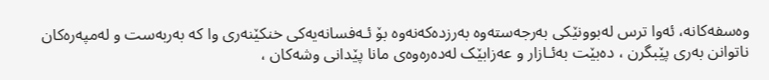وەسفەکانە، ئەوا ترس لەبوونێکی بەرجەستەوە بەرزدەکەنەوە بۆ ئـەفسانەیەکی خنکێنەری وا کە بەربەست و لەمپەرەکان ناتوانن بەری پێبگرن ، دەبێت بەئـازار و عەزابێک لەدەرەوەی مانا پێدانی وشەکان ،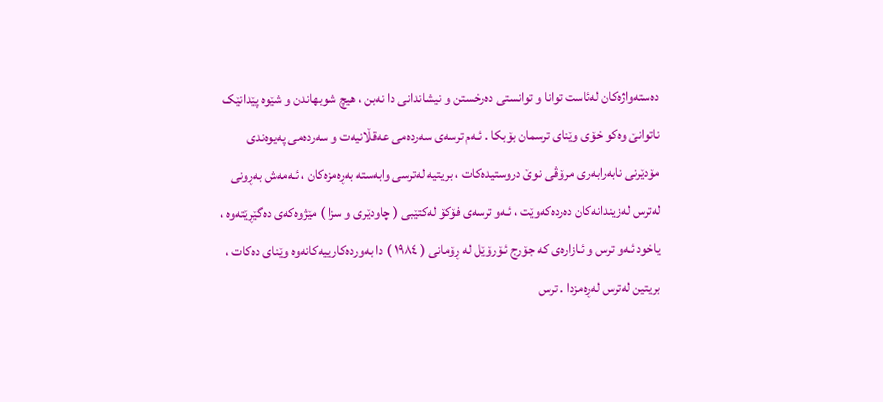دەستەواژەکان لەئاست توانا و توانستی دەرخستن و نیشاندانی دا نەبن ، ھیچ شوبھاندن و شێوە پێدانێک ناتوانێ وەکو خۆی وێنای ترسمان بۆبکا . ئـەم ترسەی سەردەمی عەقڵانیەت و سەردەمی پەیوەندی مۆدێرنی نابەرابەری مرۆڤی نوێ دروستیدەکات ، بریتیە لەترسی وابەستە بەڕەمزەکان ، ئـەمەش بەڕونی لەترس لەزیندانەکان دەردەکەوێت ، ئـەو ترسەی فۆکۆ لەکتێبی ( چاودێری و سزا ) مێژوەکەی دەگێڕێتەوە ، یاخود ئـەو ترس و ئـازارەی کە جۆرج ئـۆرۆێل لە ڕۆمانی ( ١٩٨٤ ) دا بەوردەکارییەکانەوە وێنای دەکات ، بریتین لەترس لەڕەمزدا . ترس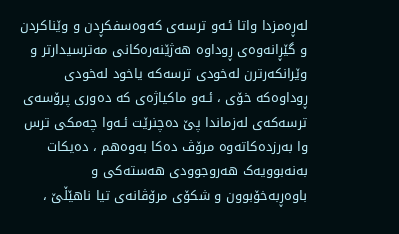لەڕەمزدا واتا ئـەو ترسەی کەوەسفکڕدن و وێناکردن و گێڕانەوەی ڕوداوە ھەژێنەرەکانی مەترسیدارتر و وێرانکەرترن لەخودی ترسەکە یاخود لەخودی ڕوداوەکە خۆی ، ئـەو ماکیاژەی کە دەوری پرۆسەی ترسەکەی لەزماندا پێ دەچنرێت ئـەوا چەمکی ترس وا بەرزدەکاتەوە مرۆڤ دەکا بەوەھم ، دەیکات بەنەبوویەک ھەروجوودی ھەستەکی و باوەڕبەخۆبوون و شکۆی مرۆڤانەی تیا ناھێڵێ ،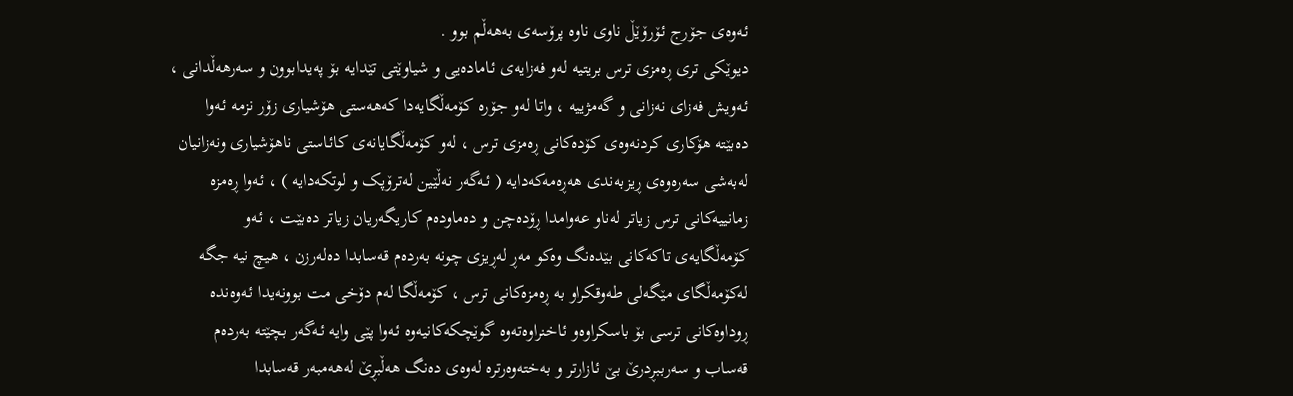ئـەوەی جۆرج ئـۆرۆێڵ ناوی ناوە پرۆسەی بەھەڵم بوو .
دیوێکی تری ڕەمزی ترس بریتیە لەو فەزایەی ئـامادەیی و شیاوێتی تێدایە بۆ پەیدابوون و سەرھەڵدانی ، ئـەویش فەزای نەزانی و گەمژییە ، واتا لەو جۆرە کۆمەڵگایەدا کەھەستی ھۆشیاری زۆر نزمە ئـەوا دەبێتە ھۆکاری کردنەوەی کۆدەکانی ڕەمزی ترس ، لەو کۆمەڵگایانەی کائـاستی ناھۆشیاری ونەزانیان لەبەشی سەرەوەی ڕیزبەندی ھەڕەمەکەدایە ( ئـەگەر نەڵێین لەترۆپک و لوتکەدایە ) ، ئـەوا ڕەمزە زمانییەکانی ترس زیاتر لەناو عەوامدا ڕۆدەچن و دەماودەم کاریگەریان زیاتر دەبێت ، ئـەو کۆمەڵگایەی تاکەکانی بێدەنگ وەکو مەڕ لەڕیزی چونە بەردەم قەسابدا دەلەرزن ، ھیچ نیە جگە لەکۆمەڵگای مێگەلی طەوقکراو بە ڕەمزەکانی ترس ، کۆمەڵگا لەم دۆخی مت بوونەیدا ئـەوەندە ڕوداوەکانی ترسی بۆ باسکراوەو ئـاخنراوەتەوە گوێچکەکانیەوە ئـەوا پێی وایە ئـەگەر بچێتە بەردەم قەساب و سەرببڕدرێ بێ ئـازارتر و بەختەوەرترە لەوەی دەنگ ھەڵبڕێ لەهەمبەر قەسابدا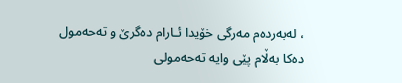، لەبەردەم مەرگی خۆیدا ئـارام دەگرێ و تەحەمول دەکا بەڵام پێی وایە تەحەمولی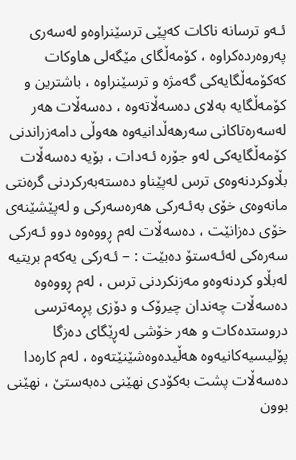ئـەو ترسانە ناکات کەپێی ترسێنراوەو لەسەری پەروەردەکراوە ، کۆمەڵگای مێگەلی ھاوکات کەکۆمەڵگایەکی گەمژە و ترسێنراوە ، باشترین و کۆمەڵگایە بەلای دەسەڵاتەوە ، دەسەڵات ھەر لەسەرەتاکانی سەرھەڵدانیەوە ھەوڵی دامەزراندنی کۆمەڵگایەکی لەو جۆرە ئـەدات ، بۆیە دەسەڵات بڵاوکردنەوەی ترس لەپێناو دەستەبەرکردنی گرەنتی مانەوەی خۆی بەئـەرکی ھەرەسەرکی و لەپێشێنەی خۆی دەزانێت ، دەسەڵات لەم ڕووەوە دوو ئـەرکی سەرەکی لەئـەستۆ دەبێت : – ئـەرکی یەکەم بریتیە لەبڵاو کردنەوەو مەزنکردنی ترس ، لەم ڕووەوە دەسەڵات چەندان چیرۆک و دۆزی پڕمەترسی دروستدەکات و ھەر خۆشی لەڕێگای دەزگا پۆلیسیەکانیەوە ھەڵیدەوەشێنێتەوە ، لەم کارەدا دەسەڵات پشت بەکۆدی نھێنی دەبەستێ ، نھێنی بوون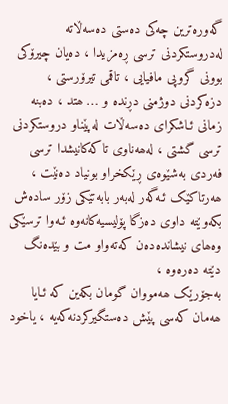گەورەترین چەکی دەستی دەسەڵاتە لەدروستکردنی ترسی ڕەمزیدا ، دەیان چیرۆکی بوونی گروپی مافیایی ، تاقمی تیرۆرستی ، دزەکردنی دوژمنی دڕندە و … ھتد ، دەبنە زمانی ئـاشکرای دەسەڵات لەپێناو دروستکردنی ترسی گشتی ، لەھەناوی تاکەکانیشدا ترسی فەردی بەشێوەی ڕێکخراو بونیاد دەنێت ، ھەرتاکێک ئـەگەر لەبەر بابەتێکی زۆر سادەش بکەوێتە داوی دەزگا پۆلیسیەکانەوە ئـەوا ترسێکی وەھای نیشاندەدەن کەتەواو مت و بێدەنگ دێتە دەرەوە ،
بەجۆرێک ھەمووان گومان بکەین کە ئـایا ھەمان کەسی پێش دەستگیرکردنەکەیە ، یاخود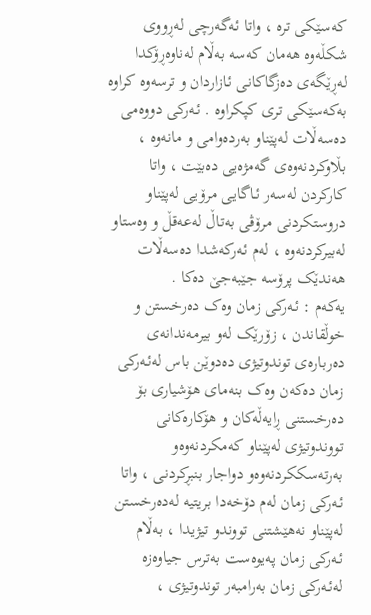کەسێکی ترە ، واتا ئـەگەرچی لەڕووی شکڵەوە ھەمان کەسە بەڵام لەناوەڕۆکدا لەڕێگەی دەزگاکانی ئـازاردان و ترسەوە کراوە بەکەسێکی تری کپکراوە . ئـەرکی دووەمی دەسەڵات لەپێناو بەردەوامی و مانەوە ، بڵاوکردنەوەی گەمژەیی دەبێت ، واتا کارکردن لەسەر ئـاگایی مرۆیی لەپێناو دروستکردنی مرۆڤی بەتاڵ لەعەقڵ و وەستاو لەبیرکردنەوە ، لەم ئـەرکەشدا دەسەڵات ھەندێک پرۆسە جێبەجێ دەکا .
یەکەم : ئـەرکی زمان وەک دەرخستن و خوڵقاندن ، زۆرێک لەو بیرمەندانەی دەربارەی توندوتیژی دەدوێن باس لەئـەرکی زمان دەکەن وەک بنەمای ھۆشیاری بۆ دەرخستنی ڕایەڵەکان و ھۆکارەکانی تووندوتیژی لەپێناو کەمکردنەوەو بەرتەسککردنەوەو دواجار بنبڕکردنی ، واتا ئـەرکی زمان لەم دۆخەدا بریتیە لەدەرخستن لەپێناو نەھێشتنی تووندو تیژیدا ، بەڵام ئـەرکی زمان پەیوەست بەترس جیاوەزە لەئـەرکی زمان بەرامبەر توندوتیژی ،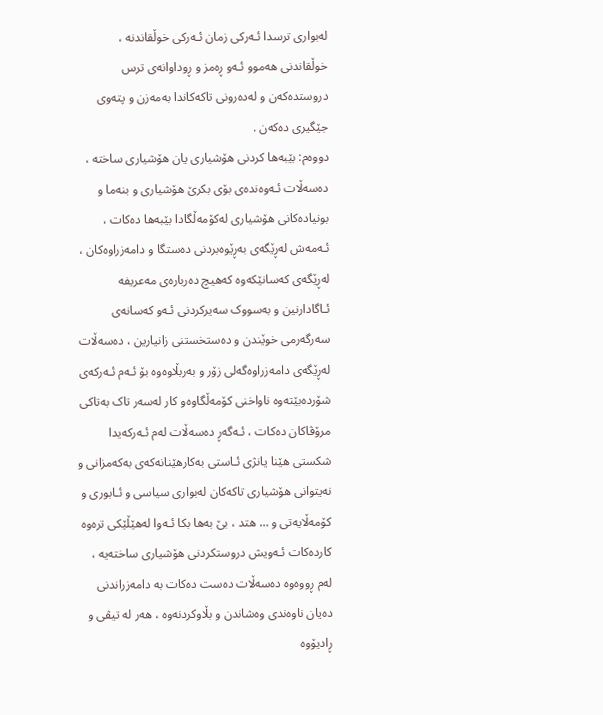لەبواری ترسدا ئـەرکی زمان ئـەرکی خوڵقاندنە ، خوڵقاندنی ھەموو ئـەو ڕەمز و ڕوداوانەی ترس دروستدەکەن و لەدەرونی تاکەکاندا بەمەزن و پتەوی جێگیری دەکەن .
دووەم: بێبەھا کردنی ھۆشیاری یان ھۆشیاری ساختە ، دەسەڵات ئـەوەندەی بۆی بکرێ ھۆشیاری و بنەما و بونیادەکانی ھۆشیاری لەکۆمەڵگادا بێبەھا دەکات ، ئـەمەش لەڕێگەی بەڕێوەبردنی دەستگا و دامەزراوەکان ، لەڕێگەی کەسانێکەوە کەھیچ دەربارەی مەعریفە ئـاگادارنین و بەسووک سەیرکردنی ئـەو کەسانەی سەرگەرمی خوێندن و دەستخستنی زانیارین ، دەسەڵات لەڕێگەی دامەزراوەگەلی زۆر و بەربڵاوەوە بۆ ئـەم ئـەرکەی شۆردەبێتەوە ناواخنی کۆمەڵگاوەو کار لەسەر تاک بەتاکی مرۆڤاکان دەکات ، ئـەگەڕ دەسەڵات لەم ئـەرکەیدا شکستی ھێنا یانژی ئـاستی بەکارھێنانەکەی بەکەمزانی و نەیتوانی ھۆشیاری تاکەکان لەبواری سیاسی و ئـابوری و کۆمەڵایەتی و … ھتد ، بێ بەھا بکا ئـەوا لەھێڵێکی ترەوە کاردەکات ئـەویش دروستکردنی ھۆشیاری ساختەیە ، لەم ڕووەوە دەسەڵات دەست دەکات بە دامەزراندنی دەیان ناوەندی وەشاندن و بڵاوکردنەوە ، ھەر لە تیڤی و ڕادیۆوە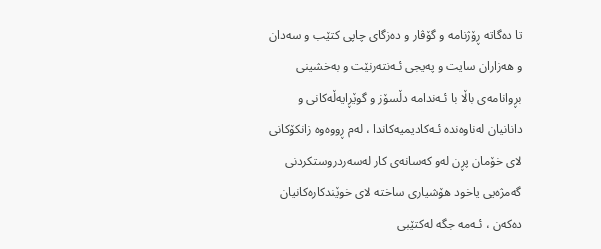تا دەگاتە ڕۆژنامە و گۆڤار و دەزگای چاپی کتێب و سەدان و ھەزاران سایت و پەیجی ئـەنتەرنێت و بەخشینی بڕوانامەی باڵا با ئـەندامە دڵسۆز و گوێڕایەڵەکانی و دانانیان لەناوەندە ئـەکادیمیەکاندا ، لەم ڕووەوە زانکۆکانی لای خۆمان پڕن لەو کەسانەی کار لەسەردروستکردنی گەمژەیی یاخود ھۆشیاری ساختە لای خوێندکارەکانیان دەکەن ، ئـەمە جگە لەکتێبی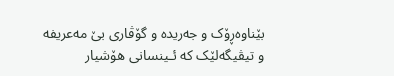بێناوەڕۆک و جەریدە و گۆڤاری بێ مەعریفە و تیڤیگەلێک کە ئـینسانی ھۆشیار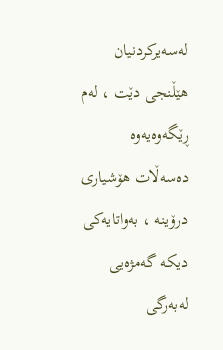لەسەیرکردنیان ھێڵنجی دێت ، لەم ڕێگەوەیەوە دەسەڵات ھۆشیاری درۆینە ، بەواتایەکی دیکە گەمژەیی لەبەرگی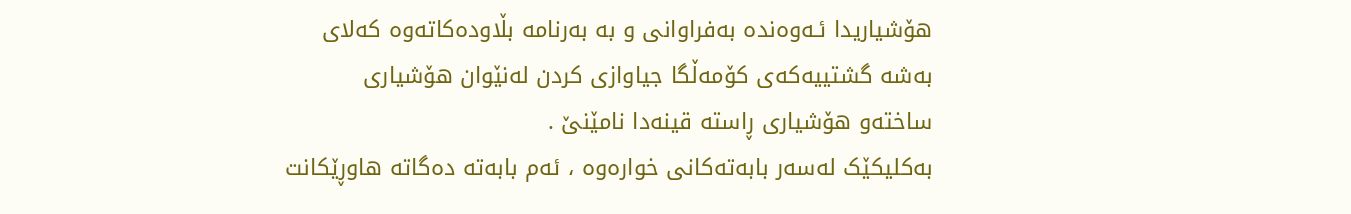ھۆشیاریدا ئـەوەندە بەفراوانی و بە بەرنامە بڵاودەکاتەوە کەلای بەشە گشتییەکەی کۆمەڵگا جیاوازی کردن لەنێوان ھۆشیاری ساختەو ھۆشیاری ڕاستە قینەدا نامێنێ .
بەکلیکێک لەسەر بابەتەکانی خوارەوە ، ئەم بابەتە دەگاتە هاوڕێکانت